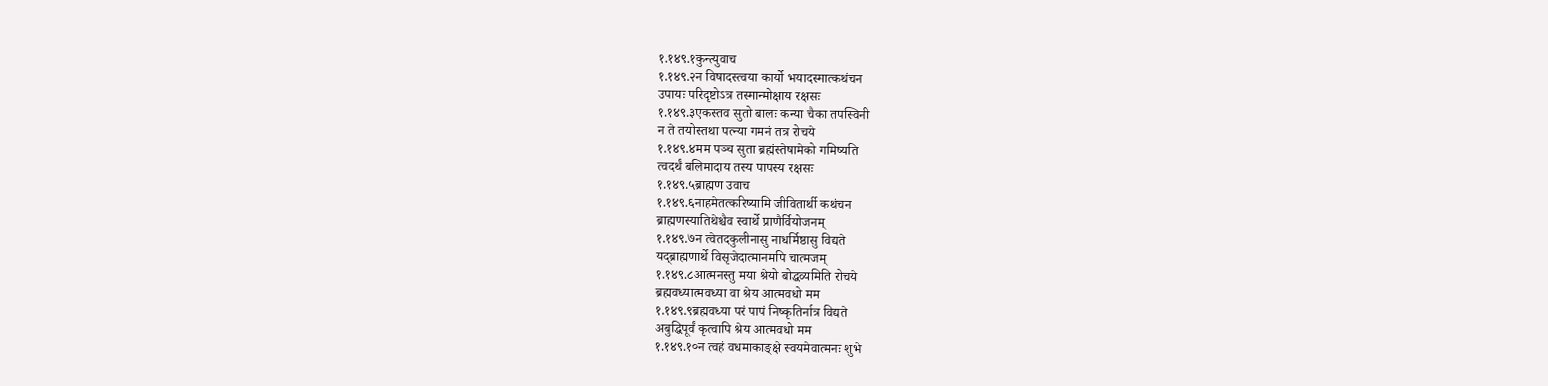१.१४९.१कुन्त्युवाच
१.१४९.२न विषादस्त्वया कार्यो भयादस्मात्कथंचन
उपायः परिदृष्टोऽत्र तस्मान्मोक्षाय रक्षसः
१.१४९.३एकस्तव सुतो बालः कन्या चैका तपस्विनी
न ते तयोस्तथा पत्न्या गमनं तत्र रोचये
१.१४९.४मम पञ्च सुता ब्रह्मंस्तेषामेको गमिष्यति
त्वदर्थं बलिमादाय तस्य पापस्य रक्षसः
१.१४९.५ब्राह्मण उवाच
१.१४९.६नाहमेतत्करिष्यामि जीवितार्थी कथंचन
ब्राह्मणस्यातिथेश्चैव स्वार्थे प्राणैर्वियोजनम्
१.१४९.७न त्वेतदकुलीनासु नाधर्मिष्ठासु विद्यते
यद्ब्राह्मणार्थे विसृजेदात्मानमपि चात्मजम्
१.१४९.८आत्मनस्तु मया श्रेयो बोद्धव्यमिति रोचये
ब्रह्मवध्यात्मवध्या वा श्रेय आत्मवधो मम
१.१४९.९ब्रह्मवध्या परं पापं निष्कृतिर्नात्र विद्यते
अबुद्धिपूर्वं कृत्वापि श्रेय आत्मवधो मम
१.१४९.१०न त्वहं वधमाकाङ्क्षे स्वयमेवात्मनः शुभे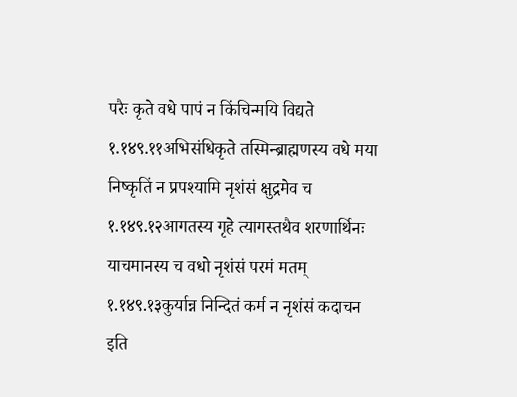परैः कृते वधे पापं न किंचिन्मयि विद्यते
१.१४९.११अभिसंधिकृते तस्मिन्ब्राह्मणस्य वधे मया
निष्कृतिं न प्रपश्यामि नृशंसं क्षुद्रमेव च
१.१४९.१२आगतस्य गृहे त्यागस्तथैव शरणार्थिनः
याचमानस्य च वधो नृशंसं परमं मतम्
१.१४९.१३कुर्यान्न निन्दितं कर्म न नृशंसं कदाचन
इति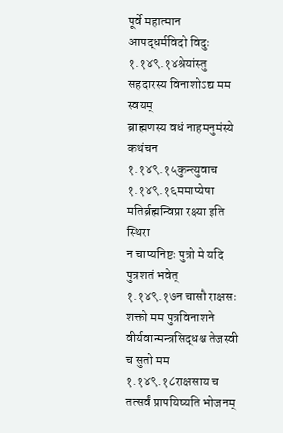पूर्वे महात्मान आपद्धर्मविदो विदुः
१.१४९.१४श्रेयांस्तु सहदारस्य विनाशोऽद्य मम स्वयम्
ब्राह्मणस्य वधं नाहमनुमंस्ये कथंचन
१.१४९.१५कुन्त्युवाच
१.१४९.१६ममाप्येषा मतिर्ब्रह्मन्विप्रा रक्ष्या इति स्थिरा
न चाप्यनिष्टः पुत्रो मे यदि पुत्रशतं भवेत्
१.१४९.१७न चासौ राक्षसः शक्तो मम पुत्रविनाशने
वीर्यवान्मन्त्रसिद्धश्च तेजस्वी च सुतो मम
१.१४९.१८राक्षसाय च तत्सर्वं प्रापयिष्यति भोजनम्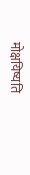मोक्षयिष्यति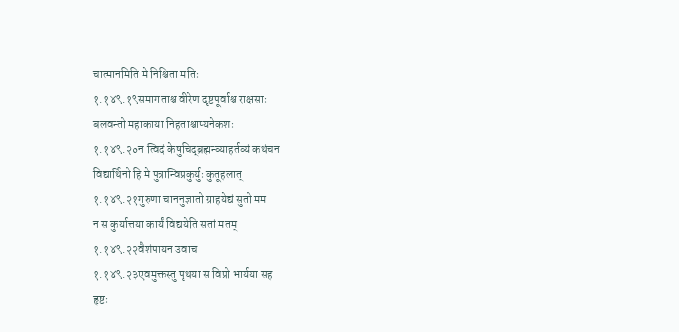चात्मानमिति मे निश्चिता मतिः
१.१४९.१९समागताश्च वीरेण दृष्टपूर्वाश्च राक्षसाः
बलवन्तो महाकाया निहताश्चाप्यनेकशः
१.१४९.२०न त्विदं केषुचिद्ब्रह्मन्व्याहर्तव्यं कथंचन
विद्यार्थिनो हि मे पुत्रान्विप्रकुर्युः कुतूहलात्
१.१४९.२१गुरुणा चाननुज्ञातो ग्राहयेद्यं सुतो मम
न स कुर्यात्तया कार्यं विद्ययेति सतां मतम्
१.१४९.२२वैशंपायन उवाच
१.१४९.२३एवमुक्तस्तु पृथया स विप्रो भार्यया सह
हृष्टः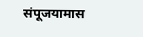संपूजयामास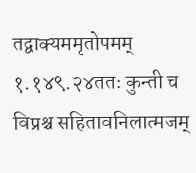तद्वाक्यममृतोपमम्
१.१४९.२४ततः कुन्ती च विप्रश्च सहितावनिलात्मजम्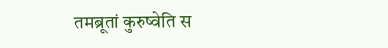तमब्रूतां कुरुष्वेति स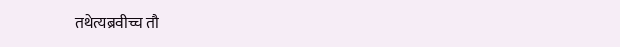तथेत्यब्रवीच्च तौ